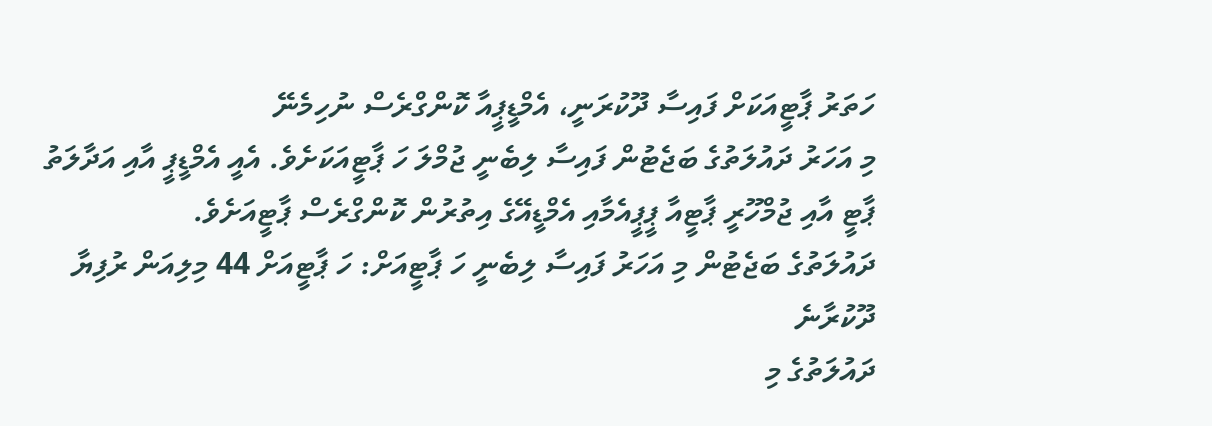ހަތަރު ޕާޓީއަކަށް ފައިސާ ދޫކުރަނީ، އެމްޑީޕީއާ ކޮންގްރެސް ނުހިމެނޭ
މި އަހަރު ދައުލަތުގެ ބަޖެޓުން ފައިސާ ލިބެނީ ޖުމްލަ ހަ ޕާޓީއަކަށެވެ. އެއީ އެމްޑީޕީ އާއި އަދާލަތު ޕާޓީ އާއި ޖުމްހޫރީ ޕާޓީއާ ޕީޕީއެމާއި އެމްޑީއޭގެ އިތުރުން ކޮންގްރެސް ޕާޓީއަށެވެ.
ދައުލަތުގެ ބަޖެޓުން މި އަހަރު ފައިސާ ލިބެނީ ހަ ޕާޓީއަށް: ހަ ޕާޓީއަށް 44 މިލިއަން ރުފިޔާ ދޫކުރާނެ
ދައުލަތުގެ މި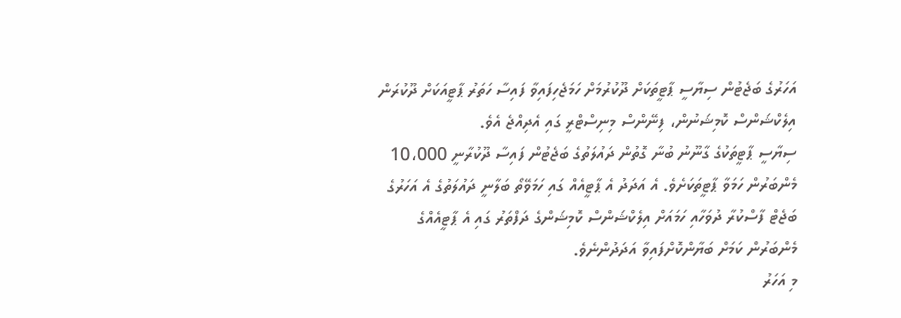އަހަރުގެ ބަޖެޓުން ސިޔާސީ ޕާޓީތަކަށް ދޫކުރުމަށް ހަމަޖެހިފައިވާ ފައިސާ ހަތަރު ޕާޓީއަކަށް ދޫކުރަން އިލެކްޝަންސް ކޮމިޝަނުން، ފިނޭންސް މިނިސްޓްރީ ގައި އެދިއްޖެ އެވެ.
ސިޔާސީ ޕާޓީތަކުގެ ގާނޫނު ބުނާ ގޮތުން ދައުލަތުގެ ބަޖެޓުން ފައިސާ ދޫކުރާނީ 10،000 މެންބަރުން ހަމަވާ ޕާޓީތަކަށެވެ. އެ އަދަދު އެ ޕާޓީއެއް ގައި ހަމަވޭތޯ ބަލާނީ ދައުލަތުގެ އެ އަހަރުގެ ބަޖެޓް ފާސްކުރާ ދުވަހާއި ހަމައަށް އިލެކްޝަންސް ކޮމިޝަންގެ ދަފްތަރު ގައި އެ ޕާޓީއެއްގެ މެންބަރުން ކަމަށް ބަޔާންކޮށްފައިވާ އަދަދުންނެވެ.
މި އަހަރު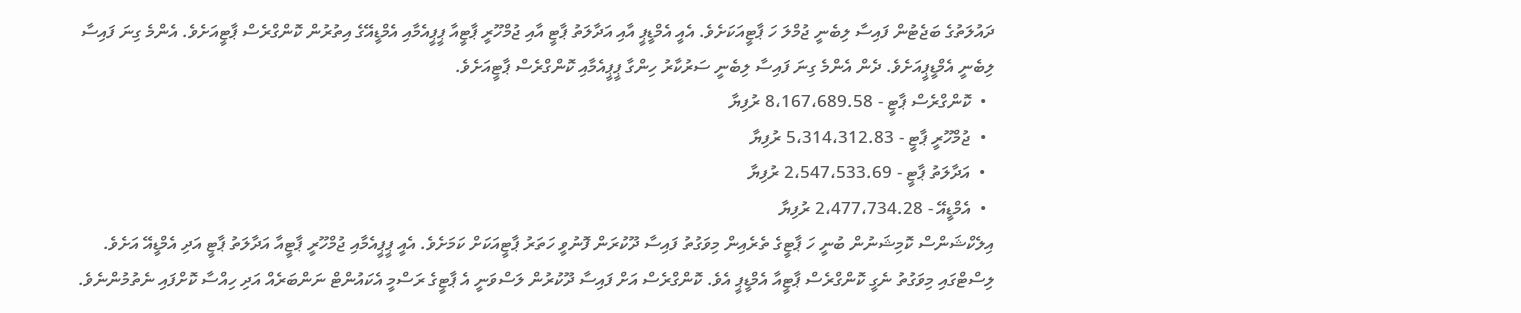ދައުލަތުގެ ބަޖެޓުން ފައިސާ ލިބެނީ ޖުމްލަ ހަ ޕާޓީއަކަށެވެ. އެއީ އެމްޑީޕީ އާއި އަދާލަތު ޕާޓީ އާއި ޖުމްހޫރީ ޕާޓީއާ ޕީޕީއެމާއި އެމްޑީއޭގެ އިތުރުން ކޮންގްރެސް ޕާޓީއަށެވެ. އެންމެ ގިނަ ފައިސާ ލިބެނީ އެމްޑީޕީއަށެވެ. ދެން އެންމެ ގިނަ ފައިސާ ލިބެނީ ސަރުކާރު ހިންގާ ޕީޕީއެމާއި ކޮންގްރެސް ޕާޓީއަށެވެ.
  •  ކޮންގްރެސް ޕާޓީ - 8،167،689.58 ރުފިޔާ
  •  ޖުމްހޫރީ ޕާޓީ - 5،314،312.83 ރުފިޔާ
  •  އަދާލަތު ޕާޓީ - 2،547،533.69 ރުފިޔާ
  •  އެމްޑީއޭ - 2،477،734.28 ރުފިޔާ
އިލެކްޝަންސް ކޮމިޝަނުން ބުނީ ހަ ޕާޓީގެ ތެރެއިން މިވަގުތު ފައިސާ ދޫކުރަން ފޮނުވީ ހަތަރު ޕާޓީއަކަށް ކަމަށެވެ. އެއީ ޕީޕީއެމާއި ޖުމްހޫރީ ޕާޓީއާ އަދާލަތު ޕާޓީ އަދި އެމްޑީއޭ އަށެވެ.
ލިސްޓްގައި މިވަގުތު ނެގީ ކޮންގްރެސް ޕާޓީއާ އެމްޑީޕީ އެވެ. ކޮންގްރެސް އަށް ފައިސާ ދޫކުރުން ލަސްވަނީ އެ ޕާޓީގެ ރަސްމީ އެކައުންޓް ނަންބަރެއް އަދި ހިއްސާ ކޮށްފައި ނެތުމުންނެވެ.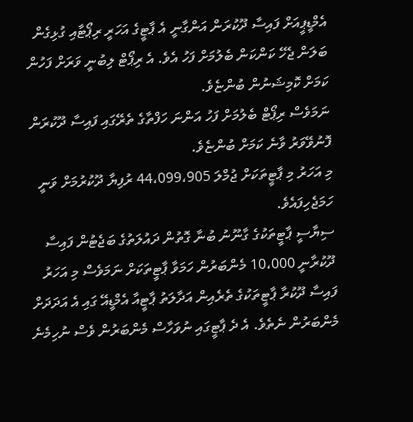އެމްޑީޕީއަށް ފައިސާ ދޫކުރަން އަންގާނީ އެ ޕާޓީގެ އަހަރީ ރިޕޯޓާއި ގުޅިގެން ބަލަން ޖެހޭ ކަންކަން ބެލުމަށް ފަހު އެވެ. އެ ރިޕޯޓް ލިބުނީ ވަރަށް ފަހުން ކަމަށް ކޮމިޝަނުން ބުންޏެވެ.
ނަމަވެސް ރިޕޯޓް ބެލުމަށް ފަހު އަންނަ ހަފްތާގެ ތެރޭގައި ފައިސާ ދޫކުރަން ފޮނުވޭވަރު ވާނެ ކަމަށް ބުންޏެވެ.
މި އަހަރު މި ޕާޓީތަކަށް ޖުމްލަ 44،099،905 ރުފިޔާ ދޫކުރުމަށް ވަނީ ހަމަޖެހިފައެވެ.
ސިޔާސީ ޕާޓީތަކުގެ ގާނޫނު ބުނާ ގޮތުން ދައުލަތުގެ ބަޖެޓުން ފައިސާ ދޫކުރާނީ 10،000 މެންބަރުން ހަމަވާ ޕާޓީތަކަށް ނަމަވެސް މި އަހަރު ފައިސާ ދޫކުރާ ޕާޓީތަކުގެ ތެރެއިން އަދާލަތު ޕާޓީއާ އެމްޑީއޭ ގައި އެ އަދަދަށް މެންބަރުން ނެތެވެ. އެ ދެ ޕާޓީގައި ނުވަހާސް މެންބަރުން ވެސް ނުހިމެނެ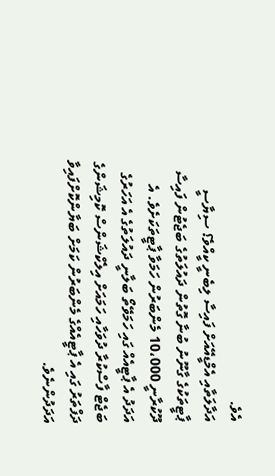އެވެ.
އަދާލަތާއި އެމްޑީއޭއަށް ފައިސާ ލިބެނީ ކީއްވެ؟ ސިޔާސީ ޕާޓީތަކުގެ ގާނޫނު ބުނާ ގޮތުން ދައުލަތުގެ ބަޖެޓުން ފައިސާ ދޫކުރާނީ 10،000 މެންބަރުން ހަމަވާ ޕާޓީތަކަށެވެ. އެ އަދަދު އެ ޕާޓީއެއް ގައި ހަމަވޭތޯ ބަލާނީ ދައުލަތުގެ އެ އަހަރުގެ ބަޖެޓް ފާސްކުރާ ދުވަހާއި ހަމައަށް އިލެކްޝަންސް ކޮމިޝަންގެ ދަފްތަރު ގައި އެ ޕާޓީއެއްގެ މެންބަރުން ކަމަށް ބަޔާންކޮށްފައިވާ އަދަދުންނެވެ.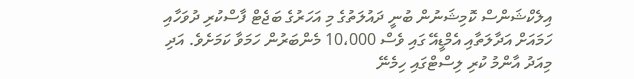އިލެކްޝަންސް ކޮމިޝަނުން ބުނީ ދައުލަތުގެ މި އަހަރުގެ ބަޖެޓް ފާސްކުރި ދުވަހާއި ހަމައަށް އަދާލަތާއި އެމްޑީއޭ ގައި ވެސް 10،000 މެންބަރުން ހަމަވާ ކަމަށެވެ. އަދި މިއަދު އާންމު ކުރި ލިސްޓްގައި ހިމެނޭ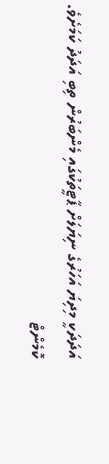އަދަދަކީ މިދިޔަ އަހަރުގެ ނިޔަލަށް ޕާޓީތަކުގައި މެންބަރުން ތިބި އަދަދު ކަމަށެވެ.
ކޮމެންޓް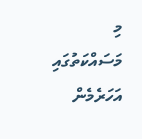މި މަސައްކަތުގައި އަހަރެމެން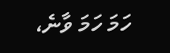ހަމަ ހަމަ ވާނެ،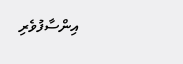އިންސާފުވެރި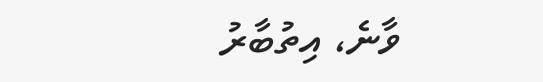ވާނެ، އިތުބާރު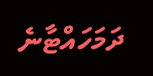ދަމަހައްޓާނެ